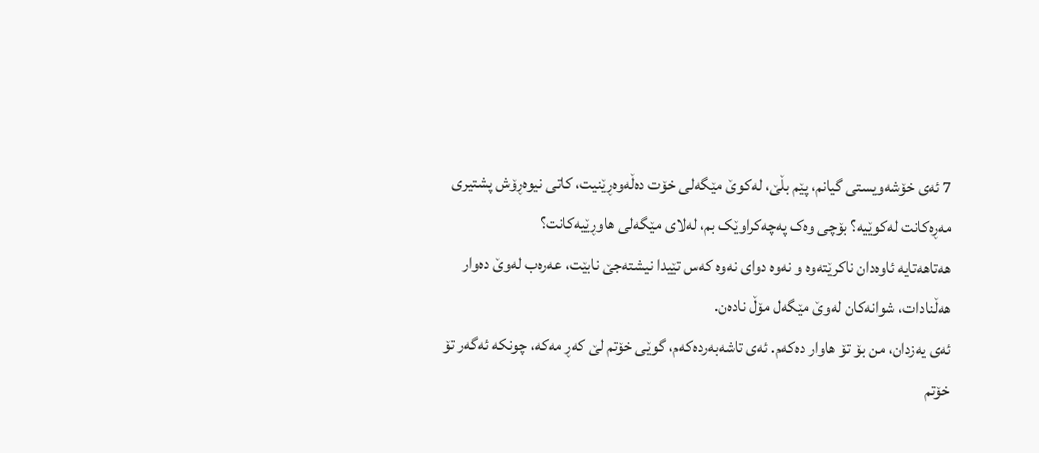7 ئەی خۆشەویستی گیانم، پێم بڵێ، لەکوێ مێگەلی خۆت دەڵەوەڕێنیت، کاتی نیوەڕۆش پشتیری مەڕەکانت لەکوێیە؟ بۆچی وەک پەچەکراوێک بم، لەلای مێگەلی هاوڕێیەکانت؟
هەتاهەتایە ئاوەدان ناکرێتەوە و نەوە دوای نەوە کەس تێیدا نیشتەجێ نابێت، عەرەب لەوێ دەوار هەڵنادات، شوانەکان لەوێ مێگەل مۆڵ نادەن.
ئەی یەزدان، من بۆ تۆ هاوار دەکەم. ئەی تاشەبەردەکەم، گوێی خۆتم لێ کەڕ مەکە، چونکە ئەگەر تۆ خۆتم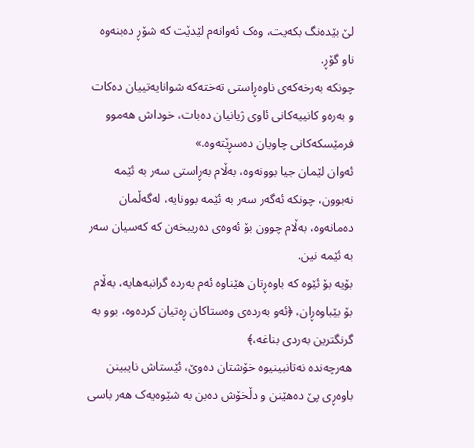لێ بێدەنگ بکەیت، وەک ئەوانەم لێدێت کە شۆڕ دەبنەوە ناو گۆڕ.
چونکە بەرخەکەی ناوەڕاستی تەختەکە شوانایەتییان دەکات و بەرەو کانییەکانی ئاوی ژیانیان دەبات، خوداش هەموو فرمێسکەکانی چاویان دەسڕێتەوە.»
ئەوان لێمان جیا بوونەوە، بەڵام بەڕاستی سەر بە ئێمە نەبوون، چونکە ئەگەر سەر بە ئێمە بوونایە، لەگەڵمان دەمانەوە، بەڵام چوون بۆ ئەوەی دەریبخەن کە کەسیان سەر بە ئێمە نین.
بۆیە بۆ ئێوە کە باوەڕتان هێناوە ئەم بەردە گرانبەهایە، بەڵام بۆ بێباوەڕان، ﴿ئەو بەردەی وەستاکان ڕەتیان کردەوە، بوو بە گرنگترین بەردی بناغە،﴾
هەرچەندە نەتانبینیوە خۆشتان دەوێ، ئێستاش نایبینن باوەڕی پێ دەهێنن و دڵخۆش دەبن بە شێوەیەک هەر باسی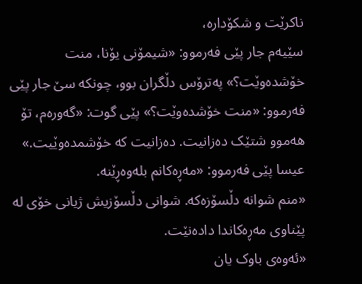ناکرێت و شکۆدارە،
سێیەم جار پێی فەرموو: «شیمۆنی یۆنا، منت خۆشدەوێت؟» پەترۆس دڵگران بوو، چونکە سێ جار پێی فەرموو: «منت خۆشدەوێت؟» پێی گوت: «گەورەم، تۆ هەموو شتێک دەزانیت. دەزانیت کە خۆشمدەوێیت.» عیسا پێی فەرموو: «مەڕەکانم بلەوەڕێنە.
«منم شوانە دڵسۆزەکە. شوانی دڵسۆزیش ژیانی خۆی لە پێناوی مەڕەکاندا دادەنێت.
«ئەوەی باوک یان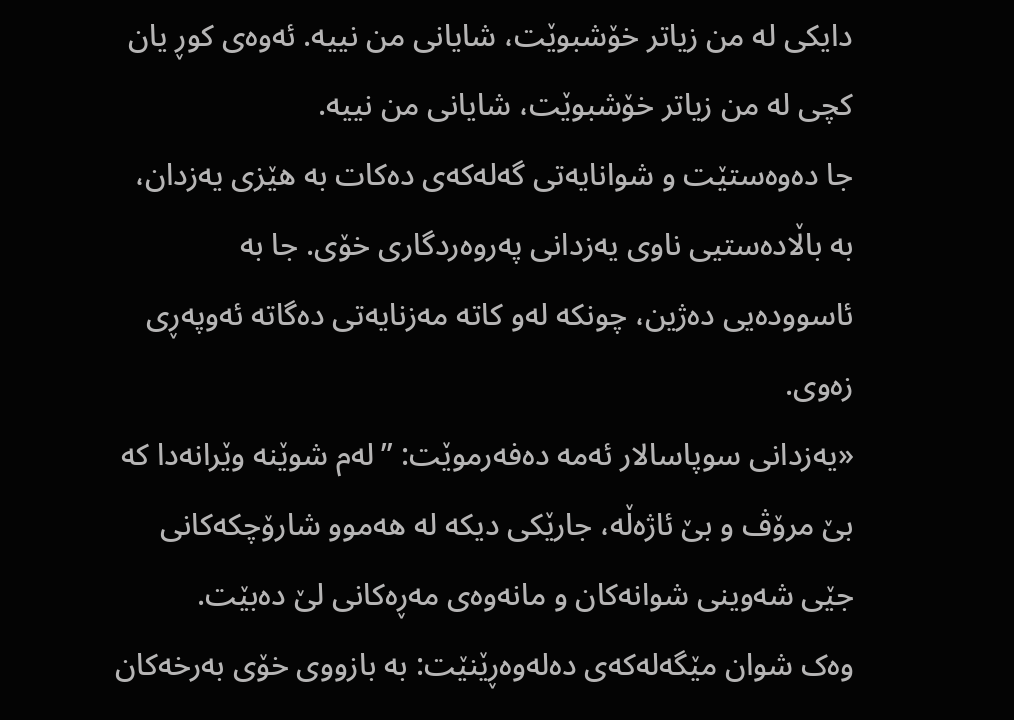دایکی لە من زیاتر خۆشبوێت، شایانی من نییە. ئەوەی کوڕ یان کچی لە من زیاتر خۆشبوێت، شایانی من نییە.
جا دەوەستێت و شوانایەتی گەلەکەی دەکات بە هێزی یەزدان، بە باڵادەستیی ناوی یەزدانی پەروەردگاری خۆی. جا بە ئاسوودەیی دەژین، چونکە لەو کاتە مەزنایەتی دەگاتە ئەوپەڕی زەوی.
«یەزدانی سوپاسالار ئەمە دەفەرموێت: ”لەم شوێنە وێرانەدا کە بێ مرۆڤ و بێ ئاژەڵە، جارێکی دیکە لە هەموو شارۆچکەکانی جێی شەوینی شوانەکان و مانەوەی مەڕەکانی لێ دەبێت.
وەک شوان مێگەلەکەی دەلەوەڕێنێت: بە بازووی خۆی بەرخەکان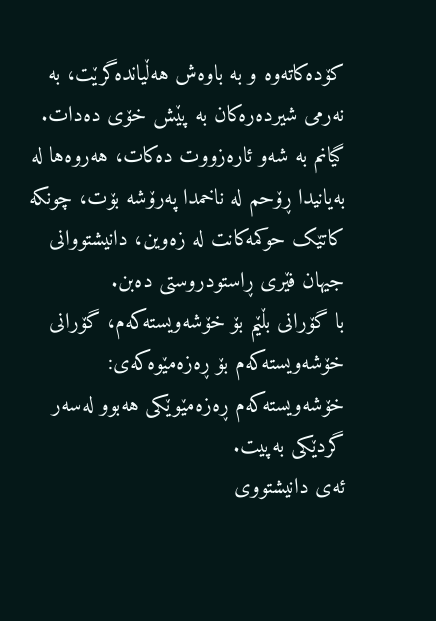کۆدەکاتەوە و بە باوەش هەڵیاندەگرێت، بە نەرمی شیردەرەکان بە پێش خۆی دەدات.
گیانم بە شەو ئارەزووت دەکات، هەروەها لە بەیانیدا ڕۆحم لە ناخمدا پەرۆشە بۆت، چونکە کاتێک حوکمەکانت لە زەوین، دانیشتووانی جیهان فێری ڕاستودروستی دەبن.
با گۆرانی بڵێم بۆ خۆشەویستەکەم، گۆرانی خۆشەویستەکەم بۆ ڕەزەمێوەکەی: خۆشەویستەکەم ڕەزەمێوێکی هەبوو لەسەر گردێکی بەپیت.
ئەی دانیشتووی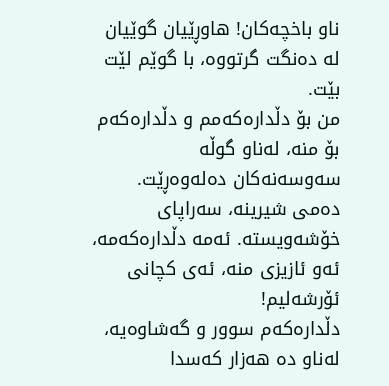ناو باخچەکان! هاوڕێیان گوێیان لە دەنگت گرتووە، با گوێم لێت بێت.
من بۆ دڵدارەکەمم و دڵدارەکەم بۆ منە، لەناو گوڵە سەوسەنەکان دەلەوەڕێت.
دەمی شیرینە، سەراپای خۆشەویستە. ئەمە دڵدارەکەمە، ئەو ئازیزی منە، ئەی کچانی ئۆرشەلیم!
دڵدارەکەم سوور و گەشاوەیە، لەناو دە هەزار کەسدا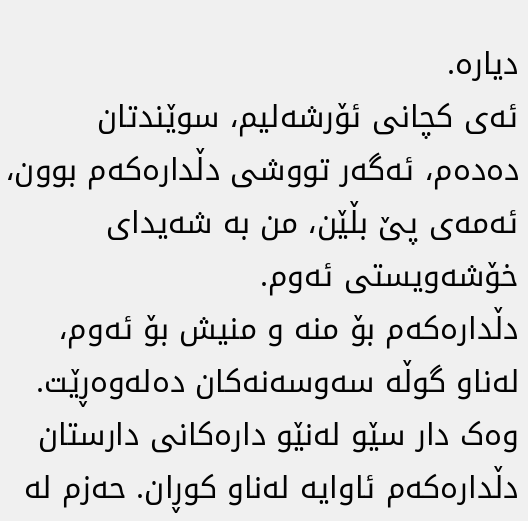دیارە.
ئەی کچانی ئۆرشەلیم، سوێندتان دەدەم، ئەگەر تووشی دڵدارەکەم بوون، ئەمەی پێ بڵێن، من بە شەیدای خۆشەویستی ئەوم.
دڵدارەکەم بۆ منە و منیش بۆ ئەوم، لەناو گوڵە سەوسەنەکان دەلەوەڕێت.
وەک دار سێو لەنێو دارەکانی دارستان دڵدارەکەم ئاوایە لەناو کوڕان. حەزم لە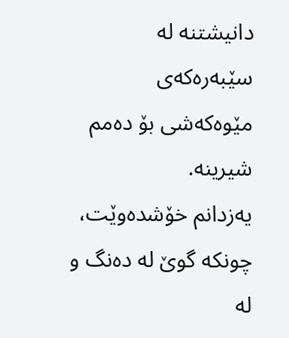دانیشتنە لە سێبەرەکەی مێوەکەشی بۆ دەمم شیرینە.
یەزدانم خۆشدەوێت، چونکە گوێ لە دەنگ و لە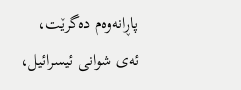پاڕانەوەم دەگرێت،
ئەی شوانی ئیسرائیل،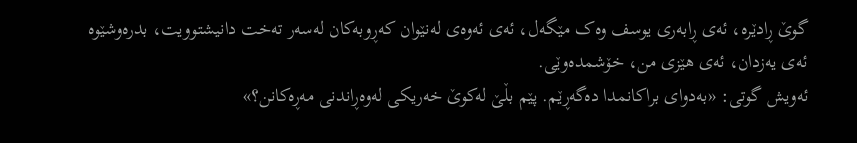گوێ ڕادێرە، ئەی ڕابەری یوسف وەک مێگەل، ئەی ئەوەی لەنێوان کەڕوبەکان لەسەر تەخت دانیشتوویت، بدرەوشێوە
ئەی یەزدان، ئەی هێزی من، خۆشمدەوێی.
ئەویش گوتی: «بەدوای براکانمدا دەگەڕێم. پێم بڵێ لەکوێ خەریکی لەوەڕاندنی مەڕەکانن؟»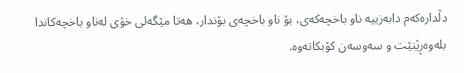دڵدارەکەم دابەزییە ناو باخچەکەی، بۆ ناو باخچەی بۆندار، هەتا مێگەلی خۆی لەناو باخچەکاندا بلەوەڕێنێت و سەوسەن کۆبکاتەوە.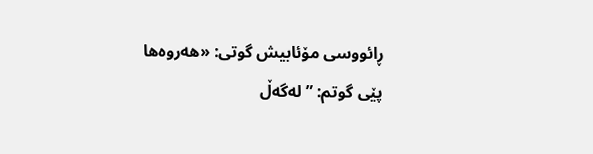ڕائووسی مۆئابیش گوتی: «هەروەها پێی گوتم: ”لەگەڵ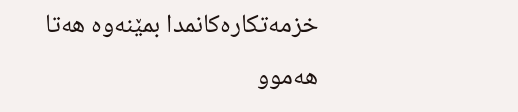خزمەتکارەکانمدا بمێنەوە هەتا هەموو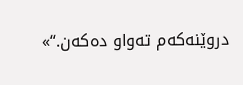دروێنەکەم تەواو دەکەن.“»